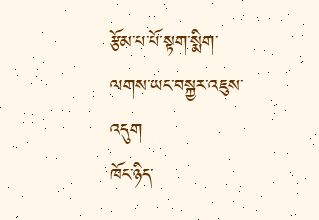རྩོམ་པ་པོ་སྟག་སྨིག་ལགས་ཡང་བསྐྱར་འཇུས་འདུག
ཁོང་ཉིད་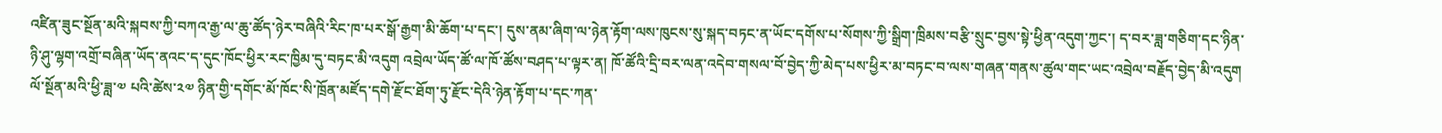འཛིན་ཟུང་སྔོན་མའི་སྐབས་ཀྱི་བཀའ་རྒྱ་ལ་ཆུ་ཚོད་ཉེར་བཞིའི་རིང་ཁ་པར་སྒོ་རྒྱག་མི་ཆོག་པ་དང་། དུས་ནམ་ཞིག་ལ་ཉེན་རྟོག་ལས་ཁུངས་སུ་སྐད་བཏང་ན་ཡོང་དགོས་པ་སོགས་ཀྱི་སྒྲིག་ཁྲིམས་བརྩི་སྲུང་བྱས་སྟེ་ཕྱིན་འདུག་ཀྱང་། ད་བར་ཟླ་གཅིག་དང་ཉིན་ཉི་ཤུ་ལྷག་འགྲོ་བཞིན་ཡོད་ནའང་ད་དུང་ཁོང་ཕྱིར་རང་ཁྱིམ་དུ་བཏང་མི་འདུག འབྲེལ་ཡོད་ཚོ་ལ་ཁོ་ཚོས་བཤད་པ་ལྟར་ན། ཁོ་ཚོའི་དྲི་བར་ལན་འདེབ་གསལ་བོ་བྱེད་ཀྱི་མེད་པས་ཕྱིར་མ་བཏང་བ་ལས་གཞན་གནས་ཚུལ་གང་ཡང་འབྲེལ་བརྗོད་བྱེད་མི་འདུག
ལོ་སྔོན་མའི་ཕྱི་ཟླ་༧ པའི་ཚེས་༢༧ ཉིན་གྱི་དགོང་མོ་ཁོང་སི་ཁྲོན་མཛོད་དགེ་རྫོང་ཐོག་ཏུ་རྫོང་དེའི་ཉེན་རྟོག་པ་དང་ཀན་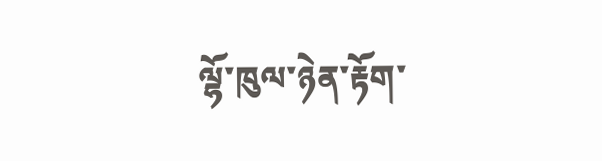ལྷོ་ཁུལ་ཉེན་རྟོག་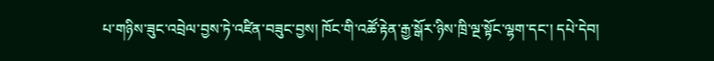པ་གཉིས་ཟུང་འབྲེལ་བྱས་ཏེ་འཛིན་བཟུང་བྱས། ཁོང་གི་འཚོ་རྟེན་རྒྱ་སྒོར་ཉིས་ཁྲི་ལྔ་སྟོང་ལྷག་དང་། དཔེ་དེབ།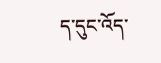ད་དུང་འོད་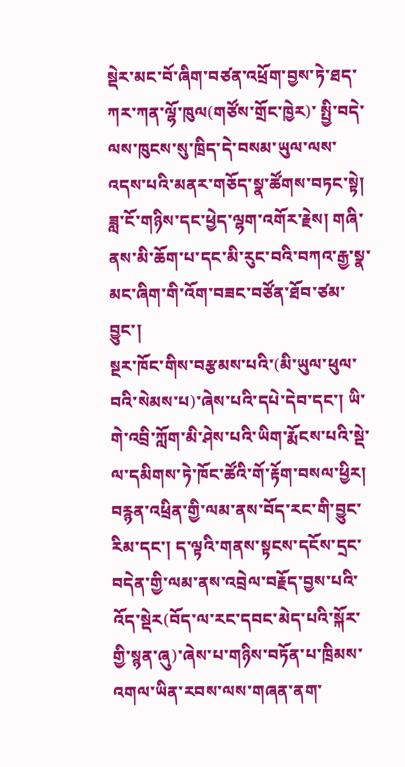སྡེར་མང་བོ་ཞིག་བཙན་འཕྲོག་བྱས་ཏེ་ཐད་ཀར་ཀན་ལྷོ་ཁུལ(གཙོས་གྲོང་ཁྱེར)་ སྤྱི་བདེ་ལས་ཁུངས་སུ་ཁྲིད་དེ་བསམ་ཡུལ་ལས་འདས་པའི་མནར་གཅོད་སྣ་ཚོགས་བཏང་སྟེ། ཟླ་ངོ་གཉིས་དང་ཕྱེད་ལྷག་འགོར་རྗེས། གཞི་ནས་མི་ཆོག་པ་དང་མི་རུང་བའི་བཀའ་རྒྱ་སྣ་མང་ཞིག་གི་འོག་བཟང་བཙོན་ཐོབ་ཙམ་བྱུང་།
སྔར་ཁོང་གིས་བརྩམས་པའི་(མི་ཡུལ་ཕུལ་བའི་སེམས་པ)་ཞེས་པའི་དཔེ་དེབ་དང་། ཡི་གེ་འབྲི་ཀློག་མི་ཤེས་པའི་ཡིག་རྨོངས་པའི་སྡེ་ལ་དམིགས་ཏེ་ཁོང་ཚོའི་གོ་རྟོག་བསལ་ཕྱིར། བརྙན་འཕྲིན་གྱི་ལམ་ནས་བོད་རང་གི་བྱུང་རིམ་དང་། ད་ལྟའི་གནས་སྟངས་དངོས་དྲང་བདེན་གྱི་ལམ་ནས་འབྲེལ་བརྗོད་བྱས་པའི་འོད་སྡེར(བོད་ལ་རང་དབང་མེད་པའི་སྐོར་གྱི་སྙན་ཞུ)་ཞེས་པ་གཉིས་བཏོན་པ་ཁྲིམས་འགལ་ཡིན་རབས་ལས་གཞན་ནག་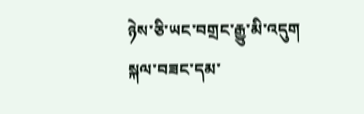ཉེས་ཅི་ཡང་བགྲང་རྒྱུ་མི་འདུག
སྐལ་བཟང་དམ་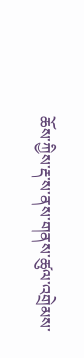ཆོས་ཀྱིས་རྡ་ས་ནས་གནས་ཚུལ་འགྲེམས་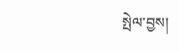སྤེལ་བྱས།